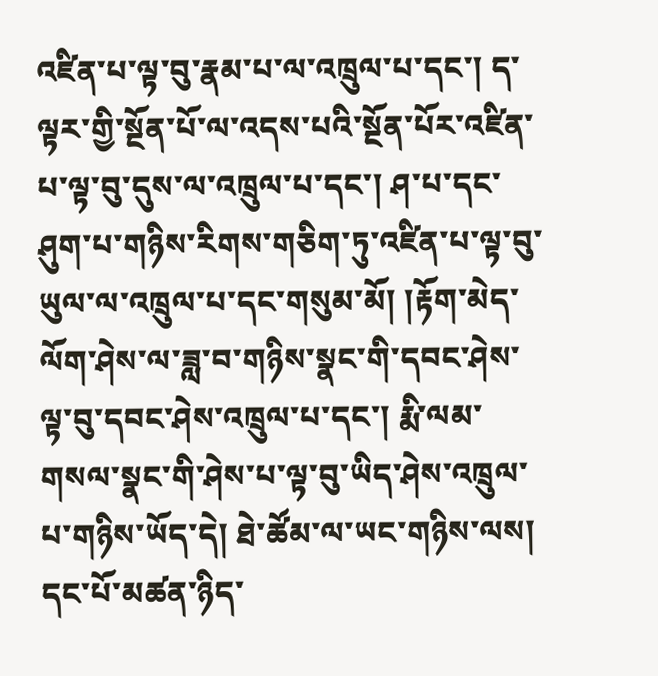འཛིན་པ་ལྟ་བུ་རྣམ་པ་ལ་འཁྲུལ་པ་དང་། ད་ལྟར་གྱི་སྔོན་པོ་ལ་འདས་པའི་སྔོན་པོར་འཛིན་པ་ལྟ་བུ་དུས་ལ་འཁྲུལ་པ་དང་། ཤ་པ་དང་ཤུག་པ་གཉིས་རིགས་གཅིག་ཏུ་འཛིན་པ་ལྟ་བུ་ཡུལ་ལ་འཁྲུལ་པ་དང་གསུམ་མོ། །རྟོག་མེད་ལོག་ཤེས་ལ་ཟླ་བ་གཉིས་སྣང་གི་དབང་ཤེས་ལྟ་བུ་དབང་ཤེས་འཁྲུལ་པ་དང་། རྨི་ལམ་གསལ་སྣང་གི་ཤེས་པ་ལྟ་བུ་ཡིད་ཤེས་འཁྲུལ་པ་གཉིས་ཡོད་དེ། ཐེ་ཚོམ་ལ་ཡང་གཉིས་ལས། དང་པོ་མཚན་ཉིད་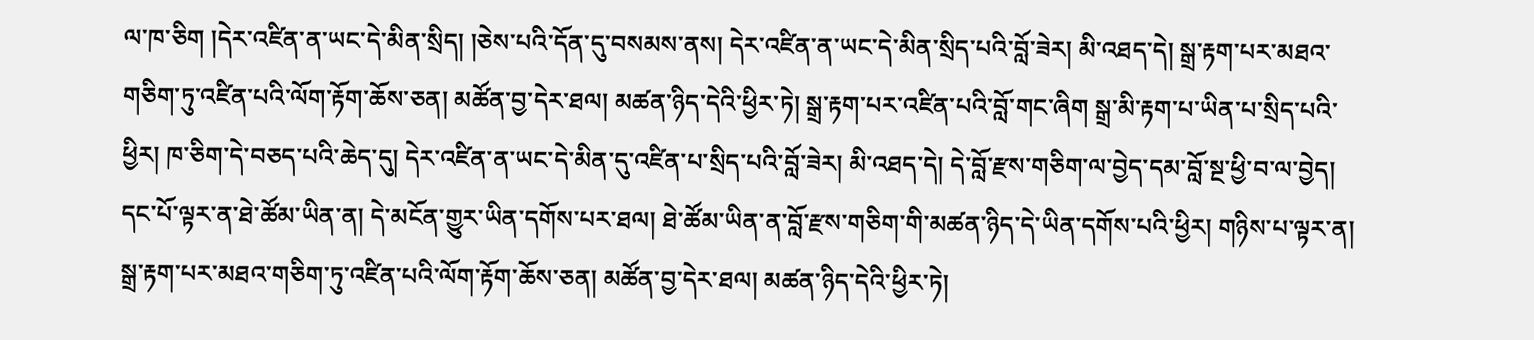ལ་ཁ་ཅིག །དེར་འཛིན་ན་ཡང་དེ་མིན་སྲིད། །ཅེས་པའི་དོན་དུ་བསམས་ནས། དེར་འཛིན་ན་ཡང་དེ་མིན་སྲིད་པའི་བློ་ཟེར། མི་འཐད་དེ། སྒྲ་རྟག་པར་མཐའ་གཅིག་ཏུ་འཛིན་པའི་ལོག་རྟོག་ཆོས་ཅན། མཚོན་བྱ་དེར་ཐལ། མཚན་ཉིད་དེའི་ཕྱིར་ཏེ། སྒྲ་རྟག་པར་འཛིན་པའི་བློ་གང་ཞིག སྒྲ་མི་རྟག་པ་ཡིན་པ་སྲིད་པའི་ཕྱིར། ཁ་ཅིག་དེ་བཅད་པའི་ཆེད་དུ། དེར་འཛིན་ན་ཡང་དེ་མིན་དུ་འཛིན་པ་སྲིད་པའི་བློ་ཟེར། མི་འཐད་དེ། དེ་བློ་རྫས་གཅིག་ལ་བྱེད་དམ་བློ་སྔ་ཕྱི་བ་ལ་བྱེད། དང་པོ་ལྟར་ན་ཐེ་ཚོམ་ཡིན་ན། དེ་མངོན་གྱུར་ཡིན་དགོས་པར་ཐལ། ཐེ་ཚོམ་ཡིན་ན་བློ་རྫས་གཅིག་གི་མཚན་ཉིད་དེ་ཡིན་དགོས་པའི་ཕྱིར། གཉིས་པ་ལྟར་ན། སྒྲ་རྟག་པར་མཐའ་གཅིག་ཏུ་འཛིན་པའི་ལོག་རྟོག་ཆོས་ཅན། མཚོན་བྱ་དེར་ཐལ། མཚན་ཉིད་དེའི་ཕྱིར་ཏེ།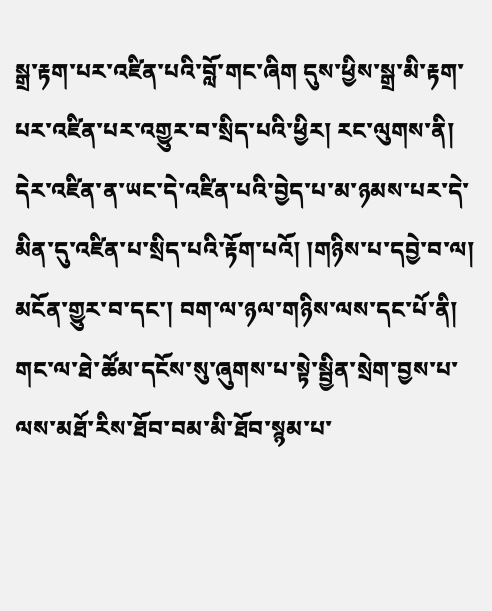སྒྲ་རྟག་པར་འཛིན་པའི་བློ་གང་ཞིག དུས་ཕྱིས་སྒྲ་མི་རྟག་པར་འཛིན་པར་འགྱུར་བ་སྲིད་པའི་ཕྱིར། རང་ལུགས་ནི། དེར་འཛིན་ན་ཡང་དེ་འཛིན་པའི་བྱེད་པ་མ་ཉམས་པར་དེ་མིན་དུ་འཛིན་པ་སྲིད་པའི་རྟོག་པའོ། །གཉིས་པ་དབྱེ་བ་ལ། མངོན་གྱུར་བ་དང་། བག་ལ་ཉལ་གཉིས་ལས་དང་པོ་ནི། གང་ལ་ཐེ་ཚོམ་དངོས་སུ་ཞུགས་པ་སྟེ་སྦྱིན་སྲེག་བྱས་པ་ལས་མཐོ་རིས་ཐོབ་བམ་མི་ཐོབ་སྙམ་པ་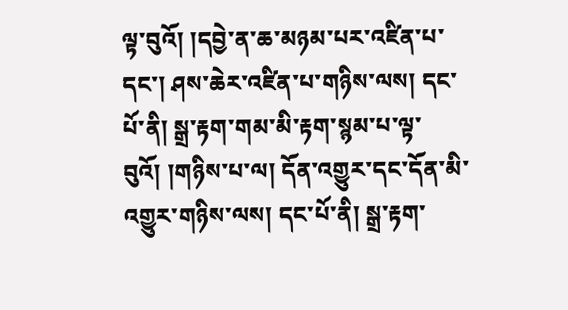ལྟ་བུའོ། །དབྱེ་ན་ཆ་མཉམ་པར་འཛིན་པ་དང་། ཤས་ཆེར་འཛིན་པ་གཉིས་ལས། དང་པོ་ནི། སྒྲ་རྟག་གམ་མི་རྟག་སྙམ་པ་ལྟ་བུའོ། །གཉིས་པ་ལ། དོན་འགྱུར་དང་དོན་མི་འགྱུར་གཉིས་ལས། དང་པོ་ནི། སྒྲ་རྟག་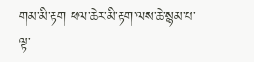གམ་མི་རྟག ཕལ་ཆེར་མི་རྟག་ལས་ཆེ་སྙམ་པ་ལྟ་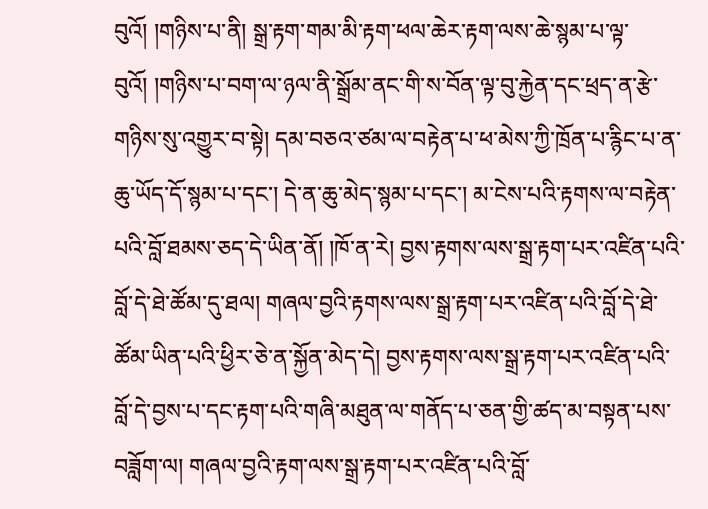བུའོ། །གཉིས་པ་ནི། སྒྲ་རྟག་གམ་མི་རྟག་ཕལ་ཆེར་རྟག་ལས་ཆེ་སྙམ་པ་ལྟ་བུའོ། །གཉིས་པ་བག་ལ་ཉལ་ནི་སྒྲོམ་ནང་གི་ས་བོན་ལྟ་བུ་རྐྱེན་དང་ཕྲད་ན་རྩེ་གཉིས་སུ་འགྱུར་བ་སྟེ། དམ་བཅའ་ཙམ་ལ་བརྟེན་པ་ཕ་མེས་ཀྱི་ཁྲོན་པ་རྙིང་པ་ན་ཆུ་ཡོད་དོ་སྙམ་པ་དང་། དེ་ན་ཆུ་མེད་སྙམ་པ་དང་། མ་ངེས་པའི་རྟགས་ལ་བརྟེན་པའི་བློ་ཐམས་ཅད་དེ་ཡིན་ནོ། །ཁོ་ན་རེ། བྱས་རྟགས་ལས་སྒྲ་རྟག་པར་འཛིན་པའི་བློ་དེ་ཐེ་ཚོམ་དུ་ཐལ། གཞལ་བྱའི་རྟགས་ལས་སྒྲ་རྟག་པར་འཛིན་པའི་བློ་དེ་ཐེ་ཚོམ་ཡིན་པའི་ཕྱིར་ཅེ་ན་སྐྱོན་མེད་དེ། བྱས་རྟགས་ལས་སྒྲ་རྟག་པར་འཛིན་པའི་བློ་དེ་བྱས་པ་དང་རྟག་པའི་གཞི་མཐུན་ལ་གནོད་པ་ཅན་གྱི་ཚད་མ་བསྟན་པས་བཟློག་ལ། གཞལ་བྱའི་རྟག་ལས་སྒྲ་རྟག་པར་འཛིན་པའི་བློ་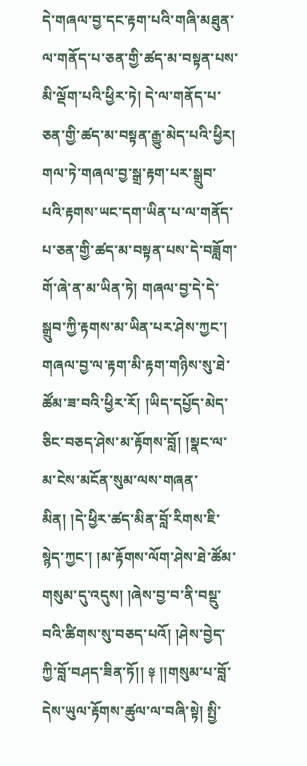དེ་གཞལ་བྱ་དང་རྟག་པའི་གཞི་མཐུན་ལ་གནོད་པ་ཅན་གྱི་ཚད་མ་བསྟན་པས་མི་ལྡོག་པའི་ཕྱིར་ཏེ། དེ་ལ་གནོད་པ་ཅན་གྱི་ཚད་མ་བསྟན་རྒྱུ་མེད་པའི་ཕྱིར། གལ་ཏེ་གཞལ་བྱ་སྒྲ་རྟག་པར་སྒྲུབ་པའི་རྟགས་ཡང་དག་ཡིན་པ་ལ་གནོད་པ་ཅན་གྱི་ཚད་མ་བསྟན་པས་དེ་བཟློག་གོ་ཞེ་ན་མ་ཡིན་ཏེ། གཞལ་བྱ་དེ་དེ་སྒྲུབ་ཀྱི་རྟགས་མ་ཡིན་པར་ཤེས་ཀྱང་། གཞལ་བྱ་ལ་རྟག་མི་རྟག་གཉིས་སུ་ཐེ་ཚོམ་ཟ་བའི་ཕྱིར་རོ། །ཡིད་དཔྱོད་མེད་ཅིང་བཅད་ཤེས་མ་རྟོགས་བློ། །སྣང་ལ་མ་ངེས་མངོན་སུམ་ལས་གཞན་མིན། །དེ་ཕྱིར་ཚད་མིན་བློ་རིགས་ཇི་སྙེད་ཀྱང་། །མ་རྟོགས་ལོག་ཤེས་ཐེ་ཚོམ་གསུམ་དུ་འདུས། །ཞེས་བྱ་བ་ནི་བསྡུ་བའི་ཚིགས་སུ་བཅད་པའོ། །ཤེས་བྱེད་ཀྱི་བློ་བཤད་ཟིན་ཏོ།། ༈ །།གསུམ་པ་བློ་དེས་ཡུལ་རྟོགས་ཚུལ་ལ་བཞི་སྟེ། སྤྱི་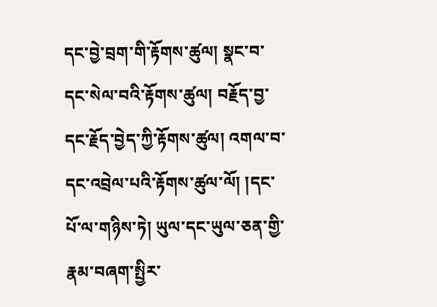དང་བྱེ་བྲག་གི་རྟོགས་ཚུལ། སྣང་བ་དང་སེལ་བའི་རྟོགས་ཚུལ། བརྗོད་བྱ་དང་རྗོད་བྱེད་ཀྱི་རྟོགས་ཚུལ། འགལ་བ་དང་འབྲེལ་པའི་རྟོགས་ཚུལ་ལོ། །དང་པོ་ལ་གཉིས་ཏེ། ཡུལ་དང་ཡུལ་ཅན་གྱི་རྣམ་བཞག་སྤྱིར་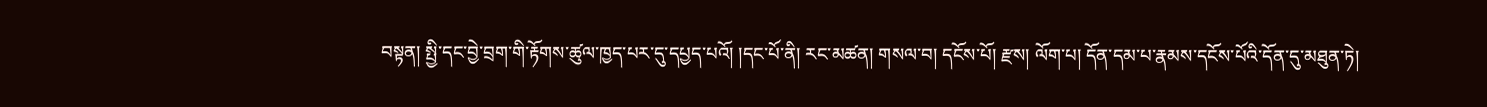བསྟན། སྤྱི་དང་བྱེ་བྲག་གི་རྟོགས་ཚུལ་ཁྱད་པར་དུ་དཔྱད་པའོ། །དང་པོ་ནི། རང་མཚན། གསལ་བ། དངོས་པོ། རྫས། ལོག་པ། དོན་དམ་པ་རྣམས་དངོས་པོའི་དོན་དུ་མཐུན་ཏེ།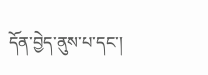དོན་བྱེད་ནུས་པ་དང་།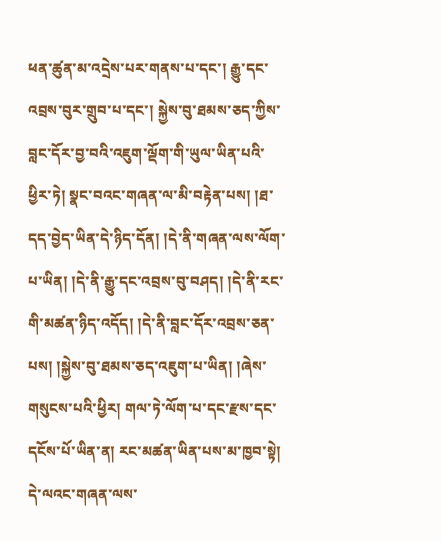ཕན་ཚུན་མ་འདྲེས་པར་གནས་པ་དང་། རྒྱུ་དང་འབྲས་བུར་གྲུབ་པ་དང་། སྐྱེས་བུ་ཐམས་ཅད་ཀྱིས་བླང་དོར་བྱ་བའི་འཇུག་ལྡོག་གི་ཡུལ་ཡིན་པའི་ཕྱིར་ཏེ། སྣང་བའང་གཞན་ལ་མི་བརྟེན་པས། །ཐ་དད་བྱེད་ཡིན་དེ་ཉིད་དོན། །དེ་ནི་གཞན་ལས་ལོག་པ་ཡིན། །དེ་ནི་རྒྱུ་དང་འབྲས་བུ་བཤད། །དེ་ནི་རང་གི་མཚན་ཉིད་འདོད། །དེ་ནི་བླང་དོར་འབྲས་ཅན་པས། །སྐྱེས་བུ་ཐམས་ཅད་འཇུག་པ་ཡིན། །ཞེས་གསུངས་པའི་ཕྱིར། གལ་ཏེ་ལོག་པ་དང་རྫས་དང་དངོས་པོ་ཡིན་ན། རང་མཚན་ཡིན་པས་མ་ཁྱབ་སྟེ། དེ་ལའང་གཞན་ལས་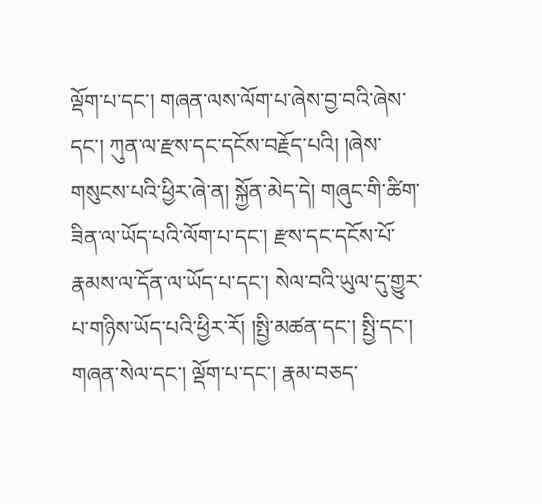ལྡོག་པ་དང་། གཞན་ལས་ལོག་པ་ཞེས་བྱ་བའི་ཞེས་དང་། ཀུན་ལ་རྫས་དང་དངོས་བརྗོད་པའི། །ཞེས་གསུངས་པའི་ཕྱིར་ཞེ་ན། སྐྱོན་མེད་དེ། གཞུང་གི་ཚིག་ཟིན་ལ་ཡོད་པའི་ལོག་པ་དང་། རྫས་དང་དངོས་པོ་རྣམས་ལ་དོན་ལ་ཡོད་པ་དང་། སེལ་བའི་ཡུལ་དུ་གྱུར་པ་གཉིས་ཡོད་པའི་ཕྱིར་རོ། །སྤྱི་མཚན་དང་། སྤྱི་དང་། གཞན་སེལ་དང་། ལྡོག་པ་དང་། རྣམ་བཅད་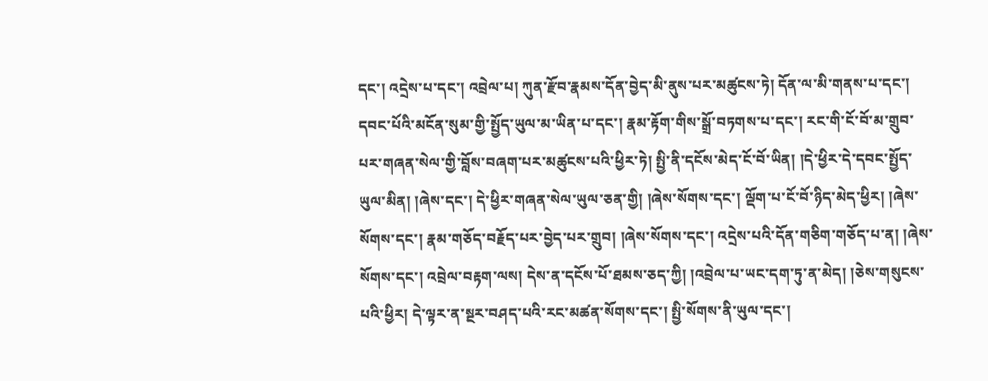དང་། འདྲེས་པ་དང་། འབྲེལ་པ། ཀུན་རྫོབ་རྣམས་དོན་བྱེད་མི་ནུས་པར་མཚུངས་ཏེ། དོན་ལ་མི་གནས་པ་དང་། དབང་པོའི་མངོན་སུམ་གྱི་སྤྱོད་ཡུལ་མ་ཡིན་པ་དང་། རྣམ་རྟོག་གིས་སྒྲོ་བཏགས་པ་དང་། རང་གི་ངོ་བོ་མ་གྲུབ་པར་གཞན་སེལ་གྱི་བློས་བཞག་པར་མཚུངས་པའི་ཕྱིར་ཏེ། སྤྱི་ནི་དངོས་མེད་ངོ་བོ་ཡིན། །དེ་ཕྱིར་དེ་དབང་སྤྱོད་ཡུལ་མིན། །ཞེས་དང་། དེ་ཕྱིར་གཞན་སེལ་ཡུལ་ཅན་གྱི། །ཞེས་སོགས་དང་། ལྡོག་པ་ངོ་བོ་ཉིད་མེད་ཕྱིར། །ཞེས་སོགས་དང་། རྣམ་གཅོད་བརྗོད་པར་བྱེད་པར་གྲུབ། །ཞེས་སོགས་དང་། འདྲེས་པའི་དོན་གཅིག་གཅོད་པ་ན། །ཞེས་སོགས་དང་། འབྲེལ་བརྟག་ལས། དེས་ན་དངོས་པོ་ཐམས་ཅད་ཀྱི། །འབྲེལ་པ་ཡང་དག་ཏུ་ན་མེད། །ཅེས་གསུངས་པའི་ཕྱིར། དེ་ལྟར་ན་སྔར་བཤད་པའི་རང་མཚན་སོགས་དང་། སྤྱི་སོགས་ནི་ཡུལ་དང་།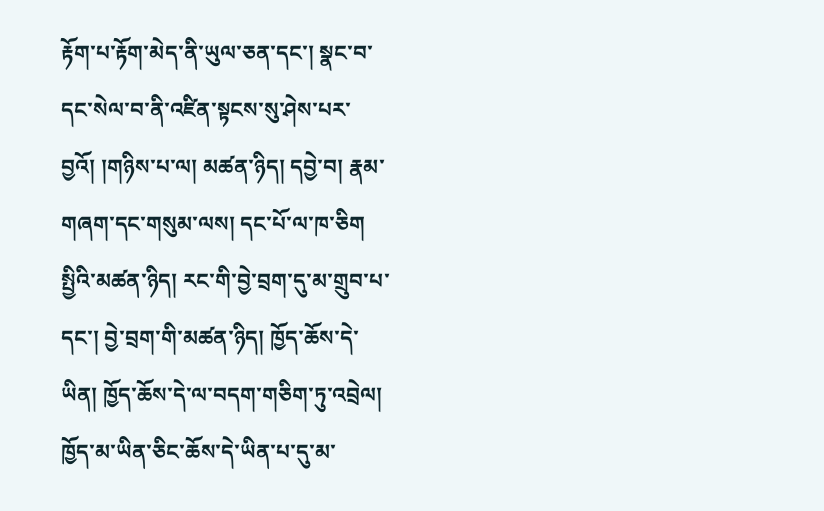རྟོག་པ་རྟོག་མེད་ནི་ཡུལ་ཅན་དང་། སྣང་བ་དང་སེལ་བ་ནི་འཛིན་སྟངས་སུ་ཤེས་པར་བྱའོ། །གཉིས་པ་ལ། མཚན་ཉིད། དབྱེ་བ། རྣམ་གཞག་དང་གསུམ་ལས། དང་པོ་ལ་ཁ་ཅིག སྤྱིའི་མཚན་ཉིད། རང་གི་བྱེ་བྲག་དུ་མ་གྲུབ་པ་དང་། བྱེ་བྲག་གི་མཚན་ཉིད། ཁྱོད་ཆོས་དེ་ཡིན། ཁྱོད་ཆོས་དེ་ལ་བདག་གཅིག་ཏུ་འབྲེལ། ཁྱོད་མ་ཡིན་ཅིང་ཆོས་དེ་ཡིན་པ་དུ་མ་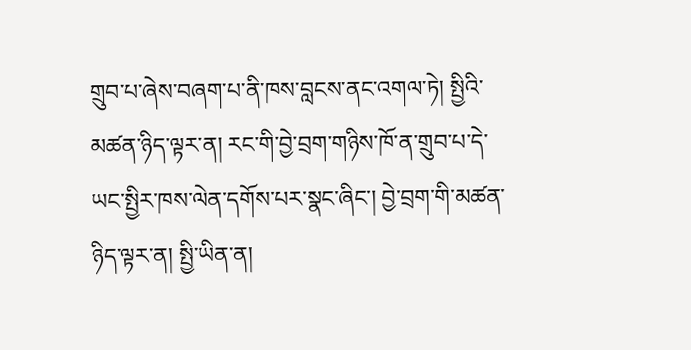གྲུབ་པ་ཞེས་བཞག་པ་ནི་ཁས་བླངས་ནང་འགལ་ཏེ། སྤྱིའི་མཚན་ཉིད་ལྟར་ན། རང་གི་བྱེ་བྲག་གཉིས་ཁོ་ན་གྲུབ་པ་དེ་ཡང་སྤྱིར་ཁས་ལེན་དགོས་པར་སྣང་ཞིང་། བྱེ་བྲག་གི་མཚན་ཉིད་ལྟར་ན། སྤྱི་ཡིན་ན།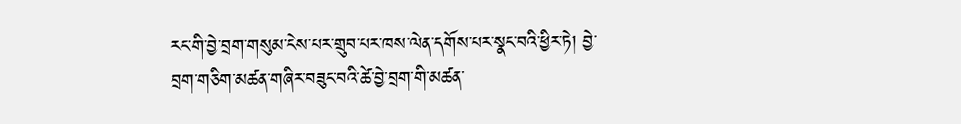རང་གི་བྱེ་བྲག་གསུམ་ངེས་པར་གྲུབ་པར་ཁས་ལེན་དགོས་པར་སྣང་བའི་ཕྱིར་ཏེ། བྱེ་བྲག་གཅིག་མཚན་གཞིར་བཟུང་བའི་ཚེ་བྱེ་བྲག་གི་མཚན་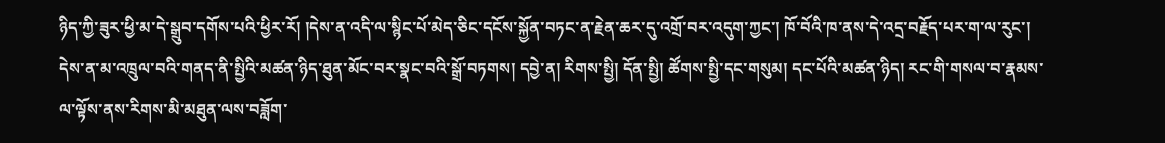ཉིད་ཀྱི་ཟུར་ཕྱི་མ་དེ་སྒྲུབ་དགོས་པའི་ཕྱིར་རོ། །དེས་ན་འདི་ལ་སྙིང་པོ་མེད་ཅིང་དངོས་སྐྱོན་བཏང་ན་རྗེན་ཆར་དུ་འགྲོ་བར་འདུག་ཀྱང་། ཁོ་བོའི་ཁ་ནས་དེ་འདྲ་བརྗོད་པར་ག་ལ་རུང་། དེས་ན་མ་འཁྲུལ་བའི་གནད་ནི་སྤྱིའི་མཚན་ཉིད་ཐུན་མོང་བར་སྣང་བའི་སྒྲོ་བཏགས། དབྱེ་ན། རིགས་སྤྱི། དོན་སྤྱི། ཚོགས་སྤྱི་དང་གསུམ། དང་པོའི་མཚན་ཉིད། རང་གི་གསལ་བ་རྣམས་ལ་ལྟོས་ནས་རིགས་མི་མཐུན་ལས་བཟློག་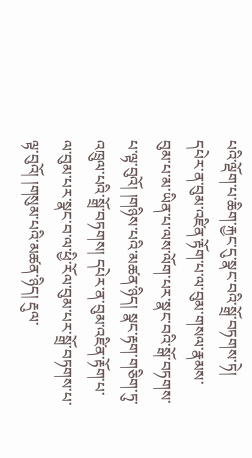པའི་ལྡོག་པ་ཆིག་རྐྱང་དུ་སྣང་བའི་སྒྲོ་བཏགས་ཏེ། དཔེར་ན་བུམ་འཛིན་རྟོག་པ་ལ་བུམ་གསལ་རྣམས་བུམ་པ་མ་ཡིན་པ་ལས་ལོག་པར་སྣང་བའི་སྒོ་བཏགས་པ་ལྟ་བུའོ། །གཉིས་པའི་མཚན་ཉིད། སྣང་རྟག་གཅིག་ཏུ་འཁྲུལ་པའི་སྒྲོ་བཏགས། དཔེར་ན་བུམ་འཛིན་རྟོག་པ་ལ་བུམ་པར་སྣང་བ་ལ་ཕྱི་རོལ་བུམ་པར་སྒྲོ་བཏགས་པ་ལྟ་བུའོ། །གསུམ་པའི་མཚན་ཉིད། རྡུལ་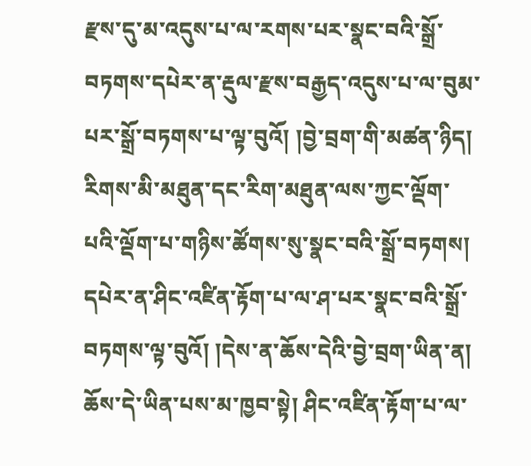རྫས་དུ་མ་འདུས་པ་ལ་རགས་པར་སྣང་བའི་སྒྲོ་བཏགས་དཔེར་ན་རྡུལ་རྫས་བརྒྱད་འདུས་པ་ལ་བུམ་པར་སྒྲོ་བཏགས་པ་ལྟ་བུའོ། །བྱེ་བྲག་གི་མཚན་ཉིད། རིགས་མི་མཐུན་དང་རིག་མཐུན་ལས་ཀྱང་ལྡོག་པའི་ལྡོག་པ་གཉིས་ཚོགས་སུ་སྣང་བའི་སྒྲོ་བཏགས། དཔེར་ན་ཤིང་འཛིན་རྟོག་པ་ལ་ཤ་པར་སྣང་བའི་སྒྲོ་བཏགས་ལྟ་བུའོ། །དེས་ན་ཆོས་དེའི་བྱེ་བྲག་ཡིན་ན། ཆོས་དེ་ཡིན་པས་མ་ཁྱབ་སྟེ། ཤིང་འཛིན་རྟོག་པ་ལ་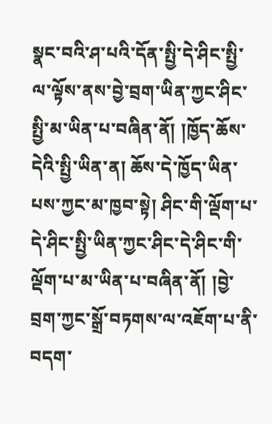སྣང་བའི་ཤ་པའི་དོན་སྤྱི་དེ་ཤིང་སྤྱི་ལ་ལྟོས་ནས་བྱེ་བྲག་ཡིན་ཀྱང་ཤིང་སྤྱི་མ་ཡིན་པ་བཞིན་ནོ། །ཁྱོད་ཆོས་དེའི་སྤྱི་ཡིན་ན། ཆོས་དེ་ཁྱོད་ཡིན་པས་ཀྱང་མ་ཁྱབ་སྟེ། ཤིང་གི་ལྡོག་པ་དེ་ཤིང་སྤྱི་ཡིན་ཀྱང་ཤིང་དེ་ཤིང་གི་ལྡོག་པ་མ་ཡིན་པ་བཞིན་ནོ། །བྱེ་བྲག་ཀྱང་སྒྲོ་བཏགས་ལ་འཇོག་པ་ནི་བདག་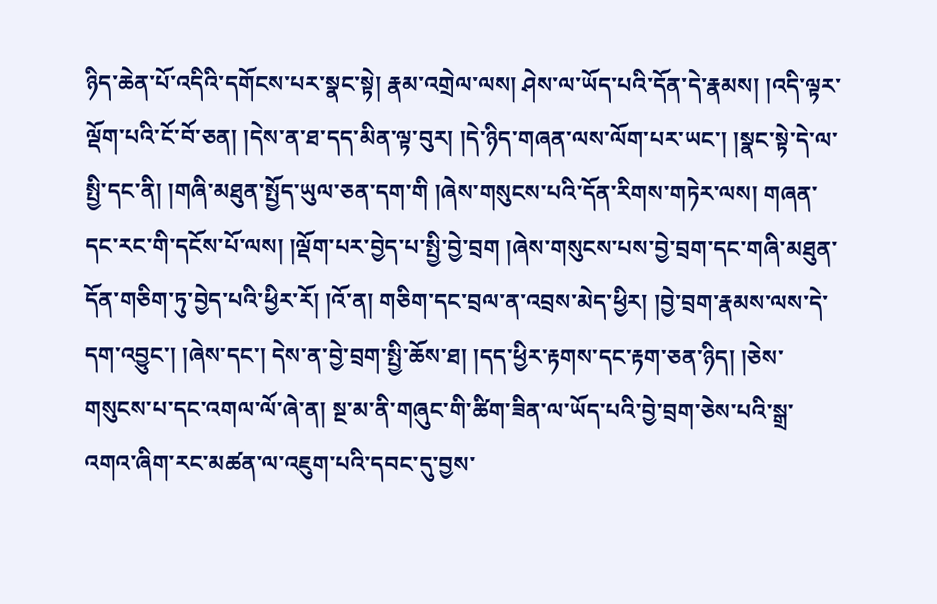ཉིད་ཆེན་པོ་འདིའི་དགོངས་པར་སྣང་སྟེ། རྣམ་འགྲེལ་ལས། ཤེས་ལ་ཡོད་པའི་དོན་དེ་རྣམས། །འདི་ལྟར་ལྡོག་པའི་ངོ་བོ་ཅན། །དེས་ན་ཐ་དད་མིན་ལྟ་བུར། །དེ་ཉིད་གཞན་ལས་ལོག་པར་ཡང་། །སྣང་སྟེ་དེ་ལ་སྤྱི་དང་ནི། །གཞི་མཐུན་སྤྱོད་ཡུལ་ཅན་དག་གི །ཞེས་གསུངས་པའི་དོན་རིགས་གཏེར་ལས། གཞན་དང་རང་གི་དངོས་པོ་ལས། །ལྡོག་པར་བྱེད་པ་སྤྱི་བྱེ་བྲག །ཞེས་གསུངས་པས་བྱེ་བྲག་དང་གཞི་མཐུན་དོན་གཅིག་ཏུ་བྱེད་པའི་ཕྱིར་རོ། །འོ་ན། གཅིག་དང་བྲལ་ན་འབྲས་མེད་ཕྱིར། །བྱེ་བྲག་རྣམས་ལས་དེ་དག་འབྱུང་། །ཞེས་དང་། དེས་ན་བྱེ་བྲག་སྤྱི་ཆོས་ཐ། །དད་ཕྱིར་རྟགས་དང་རྟག་ཅན་ཉིད། །ཅེས་གསུངས་པ་དང་འགལ་ལོ་ཞེ་ན། སྔ་མ་ནི་གཞུང་གི་ཚིག་ཟིན་ལ་ཡོད་པའི་བྱེ་བྲག་ཅེས་པའི་སྒྲ་འགའ་ཞིག་རང་མཚན་ལ་འཇུག་པའི་དབང་དུ་བྱས་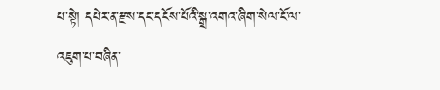པ་སྟེ། དཔེར་ན་རྫས་དང་དངོས་པོའི་སྒྲ་འགའ་ཞིག་སེལ་ངོ་ལ་འཇུག་པ་བཞིན་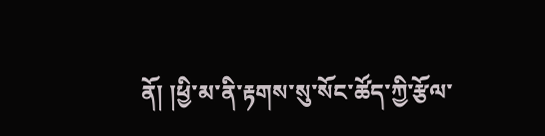ནོ། །ཕྱི་མ་ནི་རྟགས་སུ་སོང་ཚོད་ཀྱི་རྩོལ་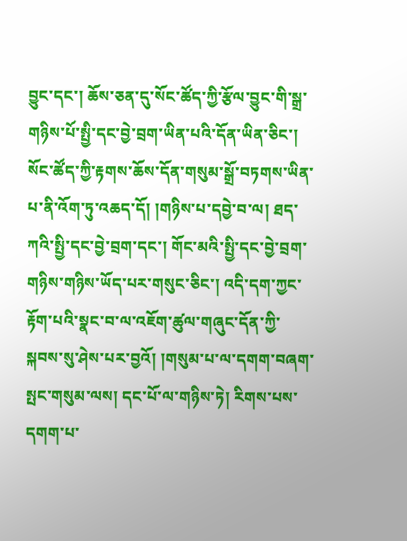བྱུང་དང་། ཆོས་ཅན་དུ་སོང་ཚོད་ཀྱི་རྩོལ་བྱུང་གི་སྒྲ་གཉིས་པོ་སྤྱི་དང་བྱེ་བྲག་ཡིན་པའི་དོན་ཡིན་ཅིང་། སོང་ཚོད་ཀྱི་རྟགས་ཆོས་དོན་གསུམ་སྒྲོ་བཏགས་ཡིན་པ་ནི་འོག་ཏུ་འཆད་དོ། །གཉིས་པ་དབྱེ་བ་ལ། ཐད་ཀའི་སྤྱི་དང་བྱེ་བྲག་དང་། གོང་མའི་སྤྱི་དང་བྱེ་བྲག་གཉིས་གཉིས་ཡོད་པར་གསུང་ཅིང་། འདི་དག་ཀྱང་རྟོག་པའི་སྣང་བ་ལ་འཇོག་ཚུལ་གཞུང་དོན་ཀྱི་སྐབས་སུ་ཤེས་པར་བྱའོ། །གསུམ་པ་ལ་དགག་བཞག་སྤང་གསུམ་ལས། དང་པོ་ལ་གཉིས་ཏེ། རིགས་པས་དགག་པ་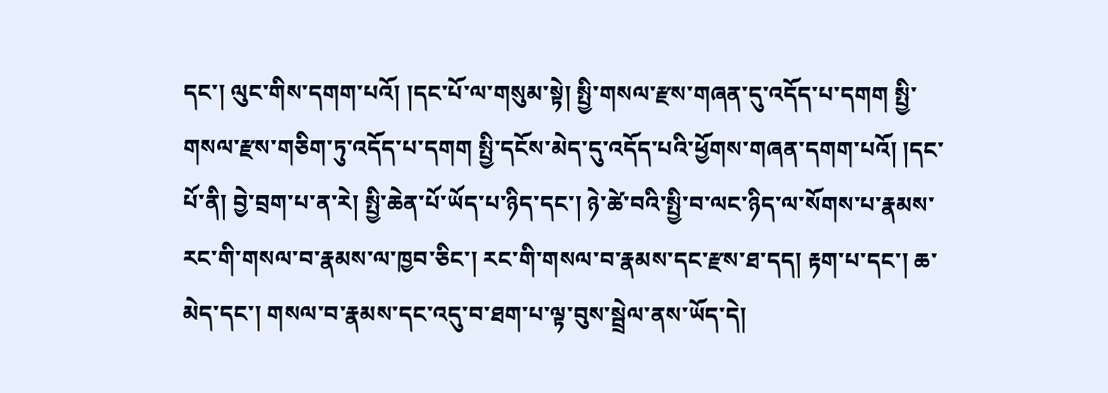དང་། ལུང་གིས་དགག་པའོ། །དང་པོ་ལ་གསུམ་སྟེ། སྤྱི་གསལ་རྫས་གཞན་དུ་འདོད་པ་དགག སྤྱི་གསལ་རྫས་གཅིག་ཏུ་འདོད་པ་དགག སྤྱི་དངོས་མེད་དུ་འདོད་པའི་ཕྱོགས་གཞན་དགག་པའོ། །དང་པོ་ནི། བྱེ་བྲག་པ་ན་རེ། སྤྱི་ཆེན་པོ་ཡོད་པ་ཉིད་དང་། ཉེ་ཚེ་བའི་སྤྱི་བ་ལང་ཉིད་ལ་སོགས་པ་རྣམས་རང་གི་གསལ་བ་རྣམས་ལ་ཁྱབ་ཅིང་། རང་གི་གསལ་བ་རྣམས་དང་རྫས་ཐ་དད། རྟག་པ་དང་། ཆ་མེད་དང་། གསལ་བ་རྣམས་དང་འདུ་བ་ཐག་པ་ལྟ་བུས་སྦྲེལ་ནས་ཡོད་དེ།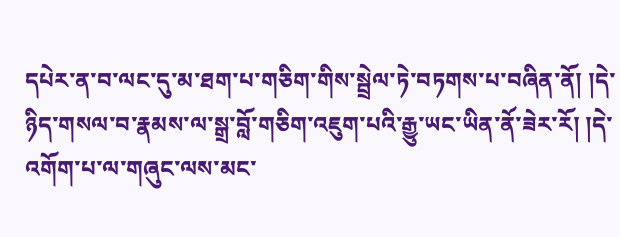དཔེར་ན་བ་ལང་དུ་མ་ཐག་པ་གཅིག་གིས་སྦྲེལ་ཏེ་བཏགས་པ་བཞིན་ནོ། །དེ་ཉིད་གསལ་བ་རྣམས་ལ་སྒྲ་བློ་གཅིག་འཇུག་པའི་རྒྱུ་ཡང་ཡིན་ནོ་ཟེར་རོ། །དེ་འགོག་པ་ལ་གཞུང་ལས་མང་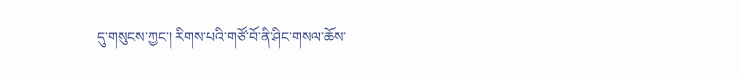དུ་གསུངས་ཀྱང་། རིགས་པའི་གཙོ་བོ་ནི་ཤིང་གསལ་ཆོས་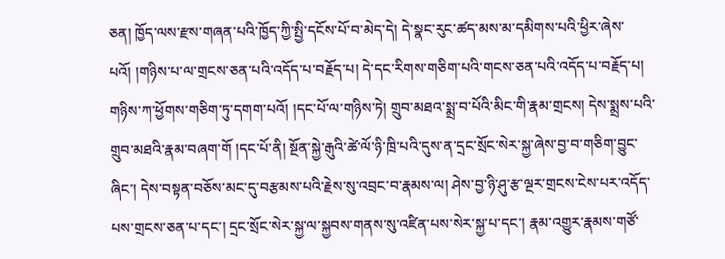ཅན། ཁྱོད་ལས་རྫས་གཞན་པའི་ཁྱོད་ཀྱི་སྤྱི་དངོས་པོ་བ་མེད་དེ། དེ་སྣང་རུང་ཚད་མས་མ་དམིགས་པའི་ཕྱིར་ཞེས་པའོ། །གཉིས་པ་ལ་གྲངས་ཅན་པའི་འདོད་པ་བརྗོད་པ། དེ་དང་རིགས་གཅིག་པའི་གངས་ཅན་པའི་འདོད་པ་བརྗོད་པ། གཉིས་ཀ་ཕྱོགས་གཅིག་ཏུ་དགག་པའོ། །དང་པོ་ལ་གཉིས་ཏེ། གྲུབ་མཐའ་སྨྲ་བ་པོའི་མིང་གི་རྣམ་གྲངས། དེས་སྨྲས་པའི་གྲུབ་མཐའི་རྣམ་བཞག་གོ །དང་པོ་ནི། སྔོན་སྐྱེ་རྒུའི་ཚེ་ལོ་ཉི་ཁྲི་པའི་དུས་ན་དྲང་སྲོང་སེར་སྐྱ་ཞེས་བྱ་བ་གཅིག་བྱུང་ཞིང་། དེས་བསྟན་བཅོས་མང་དུ་བརྩམས་པའི་རྗེས་སུ་འབྲང་བ་རྣམས་ལ། ཤེས་བྱ་ཉི་ཤུ་རྩ་ལྔར་གྲངས་ངེས་པར་འདོད་པས་གྲངས་ཅན་པ་དང་། དྲང་སྲོང་སེར་སྐྱ་ལ་སྐྱབས་གནས་སུ་འཛིན་པས་སེར་སྐྱ་པ་དང་། རྣམ་འགྱུར་རྣམས་གཙོ་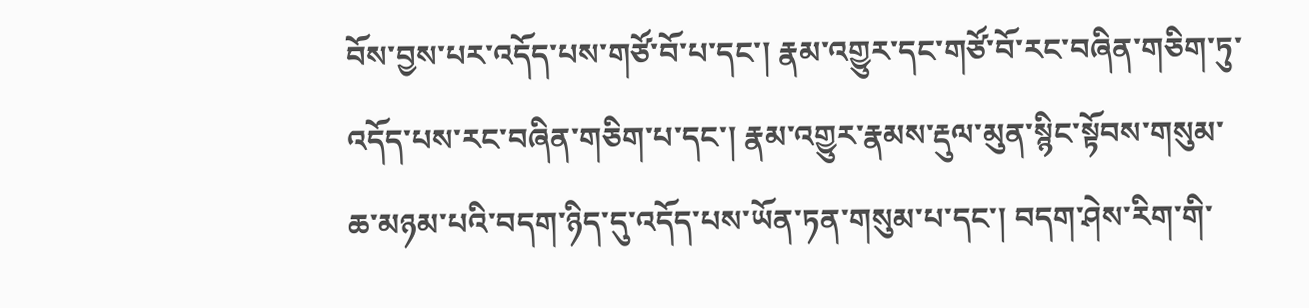བོས་བྱས་པར་འདོད་པས་གཙོ་བོ་པ་དང་། རྣམ་འགྱུར་དང་གཙོ་བོ་རང་བཞིན་གཅིག་ཏུ་འདོད་པས་རང་བཞིན་གཅིག་པ་དང་། རྣམ་འགྱུར་རྣམས་རྡུལ་མུན་སྙིང་སྟོབས་གསུམ་ཆ་མཉམ་པའི་བདག་ཉིད་དུ་འདོད་པས་ཡོན་ཏན་གསུམ་པ་དང་། བདག་ཤེས་རིག་གི་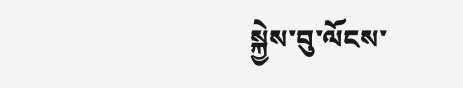སྐྱེས་བུ་ལོངས་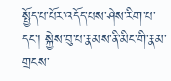སྤྱོད་པ་པོར་འདོད་པས་ཤེས་རིག་པ་དང་། སྐྱེས་བུ་པ་རྣམས་ནི་མིང་གི་རྣམ་གྲངས་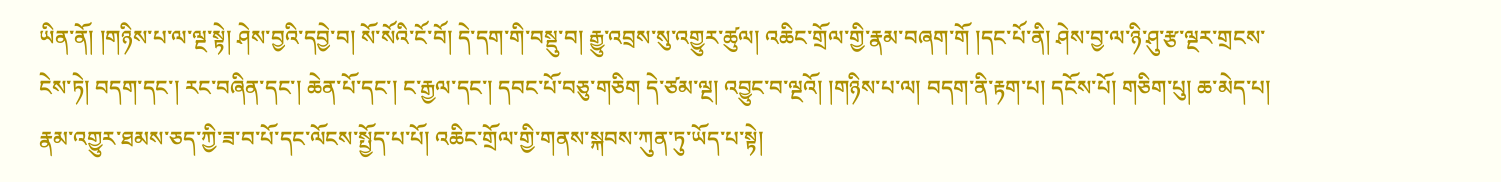ཡིན་ནོ། །གཉིས་པ་ལ་ལྔ་སྟེ། ཤེས་བྱའི་དབྱེ་བ། སོ་སོའི་ངོ་བོ། དེ་དག་གི་བསྡུ་བ། རྒྱུ་འབྲས་སུ་འགྱུར་ཚུལ། འཆིང་གྲོལ་གྱི་རྣམ་བཞག་གོ །དང་པོ་ནི། ཤེས་བྱ་ལ་ཉི་ཤུ་རྩ་ལྔར་གྲངས་ངེས་ཏེ། བདག་དང་། རང་བཞིན་དང་། ཆེན་པོ་དང་། ང་རྒྱལ་དང་། དབང་པོ་བཅུ་གཅིག དེ་ཙམ་ལྔ། འབྱུང་བ་ལྔའོ། །གཉིས་པ་ལ། བདག་ནི་རྟག་པ། དངོས་པོ། གཅིག་པུ། ཆ་མེད་པ། རྣམ་འགྱུར་ཐམས་ཅད་ཀྱི་ཟ་བ་པོ་དང་ལོངས་སྤྱོད་པ་པོ། འཆིང་གྲོལ་གྱི་གནས་སྐབས་ཀུན་ཏུ་ཡོད་པ་སྟེ།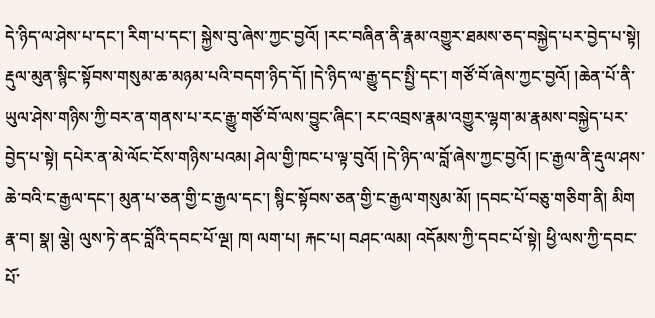དེ་ཉིད་ལ་ཤེས་པ་དང་། རིག་པ་དང་། སྐྱེས་བུ་ཞེས་ཀྱང་བྱའོ། །རང་བཞིན་ནི་རྣམ་འགྱུར་ཐམས་ཅད་བསྐྱེད་པར་བྱེད་པ་སྟེ། རྡུལ་མུན་སྙིང་སྟོབས་གསུམ་ཆ་མཉམ་པའི་བདག་ཉིད་དོ། །དེ་ཉིད་ལ་རྒྱུ་དང་སྤྱི་དང་། གཙོ་བོ་ཞེས་ཀྱང་བྱའོ། །ཆེན་པོ་ནི་ཡུལ་ཤེས་གཉིས་ཀྱི་བར་ན་གནས་པ་རང་རྒྱུ་གཙོ་བོ་ལས་བྱུང་ཞིང་། རང་འབྲས་རྣམ་འགྱུར་ལྷག་མ་རྣམས་བསྐྱེད་པར་བྱེད་པ་སྟེ། དཔེར་ན་མེ་ལོང་ངོས་གཉིས་པའམ། ཤེལ་གྱི་ཁང་པ་ལྟ་བུའོ། །དེ་ཉིད་ལ་བློ་ཞེས་ཀྱང་བྱའོ། །ང་རྒྱལ་ནི་རྡུལ་ཤས་ཆེ་བའི་ང་རྒྱལ་དང་། མུན་པ་ཅན་གྱི་ང་རྒྱལ་དང་། སྙིང་སྟོབས་ཅན་གྱི་ང་རྒྱལ་གསུམ་མོ། །དབང་པོ་བཅུ་གཅིག་ནི། མིག རྣ་བ། སྣ། ལྕེ། ལུས་ཏེ་ནང་བློའི་དབང་པོ་ལྔ། ཁ། ལག་པ། རྐང་པ། བཤང་ལམ། འདོམས་ཀྱི་དབང་པོ་སྟེ། ཕྱི་ལས་ཀྱི་དབང་པོ་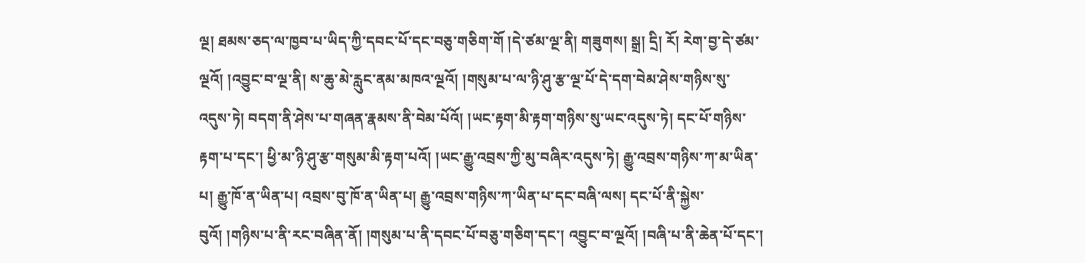ལྔ། ཐམས་ཅད་ལ་ཁྱབ་པ་ཡིད་ཀྱི་དབང་པོ་དང་བཅུ་གཅིག་གོ །དེ་ཙམ་ལྔ་ནི། གཟུགས། སྒྲ། དྲི། རོ། རེག་བྱ་དེ་ཙམ་ལྔའོ། །འབྱུང་བ་ལྔ་ནི། ས་ཆུ་མེ་རླུང་ནམ་མཁའ་ལྔའོ། །གསུམ་པ་ལ་ཉི་ཤུ་རྩ་ལྔ་པོ་དེ་དག་བེམ་ཤེས་གཉིས་སུ་འདུས་ཏེ། བདག་ནི་ཤེས་པ་གཞན་རྣམས་ནི་བེམ་པོའོ། །ཡང་རྟག་མི་རྟག་གཉིས་སུ་ཡང་འདུས་ཏེ། དང་པོ་གཉིས་རྟག་པ་དང་། ཕྱི་མ་ཉི་ཤུ་རྩ་གསུམ་མི་རྟག་པའོ། །ཡང་རྒྱུ་འབྲས་ཀྱི་མུ་བཞིར་འདུས་ཏེ། རྒྱུ་འབྲས་གཉིས་ཀ་མ་ཡིན་པ། རྒྱུ་ཁོ་ན་ཡིན་པ། འབྲས་བུ་ཁོ་ན་ཡིན་པ། རྒྱུ་འབྲས་གཉིས་ཀ་ཡིན་པ་དང་བཞི་ལས། དང་པོ་ནི་སྐྱེས་བུའོ། །གཉིས་པ་ནི་རང་བཞིན་ནོ། །གསུམ་པ་ནི་དབང་པོ་བཅུ་གཅིག་དང་། འབྱུང་བ་ལྔའོ། །བཞི་པ་ནི་ཆེན་པོ་དང་།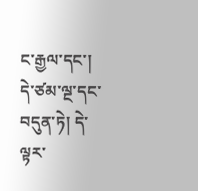ང་རྒྱལ་དང་། དེ་ཙམ་ལྔ་དང་བདུན་ཏེ། དེ་ལྟར་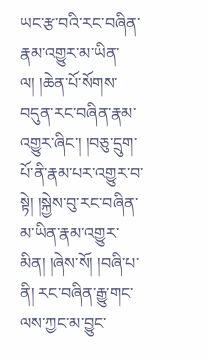ཡང་རྩ་བའི་རང་བཞིན་རྣམ་འགྱུར་མ་ཡིན་ལ། །ཆེན་པོ་སོགས་བདུན་རང་བཞིན་རྣམ་འགྱུར་ཞིང་། །བཅུ་དྲུག་པོ་ནི་རྣམ་པར་འགྱུར་བ་སྟེ། །སྐྱེས་བུ་རང་བཞིན་མ་ཡིན་རྣམ་འགྱུར་མིན། །ཞེས་སོ། །བཞི་པ་ནི། རང་བཞིན་རྒྱུ་གང་ལས་ཀྱང་མ་བྱུང་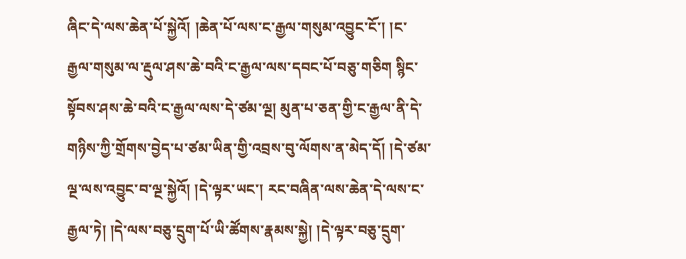ཞིང་དེ་ལས་ཆེན་པོ་སྐྱེའོ། །ཆེན་པོ་ལས་ང་རྒྱལ་གསུམ་འབྱུང་ངོ་། །ང་རྒྱལ་གསུམ་ལ་རྡུལ་ཤས་ཆེ་བའི་ང་རྒྱལ་ལས་དབང་པོ་བཅུ་གཅིག སྙིང་སྟོབས་ཤས་ཆེ་བའི་ང་རྒྱལ་ལས་དེ་ཙམ་ལྔ། མུན་པ་ཅན་གྱི་ང་རྒྱལ་ནི་དེ་གཉིས་ཀྱི་གྲོགས་བྱེད་པ་ཙམ་ཡིན་གྱི་འབྲས་བུ་ལོགས་ན་མེད་དོ། །དེ་ཙམ་ལྔ་ལས་འབྱུང་བ་ལྔ་སྐྱེའོ། །དེ་ལྟར་ཡང་། རང་བཞིན་ལས་ཆེན་དེ་ལས་ང་རྒྱལ་ཏེ། །དེ་ལས་བཅུ་དྲུག་པོ་ཡི་ཚོགས་རྣམས་སྐྱེ། །དེ་ལྟར་བཅུ་དྲུག་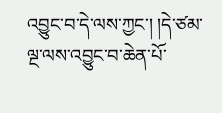འབྱུང་བ་དེ་ལས་ཀྱང་། །དེ་ཙམ་ལྔ་ལས་འབྱུང་བ་ཆེན་པོ་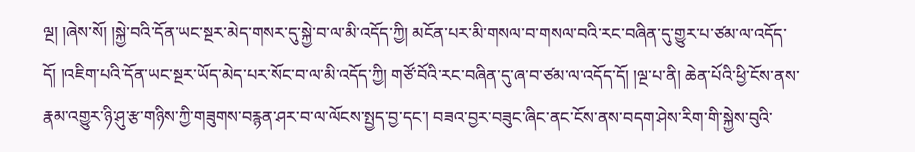ལྔ། །ཞེས་སོ། །སྐྱེ་བའི་དོན་ཡང་སྔར་མེད་གསར་དུ་སྐྱེ་བ་ལ་མི་འདོད་ཀྱི། མངོན་པར་མི་གསལ་བ་གསལ་བའི་རང་བཞིན་དུ་གྱུར་པ་ཙམ་ལ་འདོད་དོ། །འཇིག་པའི་དོན་ཡང་སྔར་ཡོད་མེད་པར་སོང་བ་ལ་མི་འདོད་ཀྱི། གཙོ་བོའི་རང་བཞིན་དུ་ཞ་བ་ཙམ་ལ་འདོད་དོ། །ལྔ་པ་ནི། ཆེན་པོའི་ཕྱི་ངོས་ནས་རྣམ་འགྱུར་ཉི་ཤུ་རྩ་གཉིས་ཀྱི་གཟུགས་བརྙན་ཤར་བ་ལ་ལོངས་སྤྱད་བྱ་དང་། བཟའ་བྱར་བཟུང་ཞིང་ནང་ངོས་ནས་བདག་ཤེས་རིག་གི་སྐྱེས་བུའི་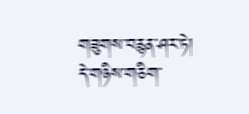གཟུགས་བརྙན་ཤར་ཏེ། དེ་གཉིས་གཅིག་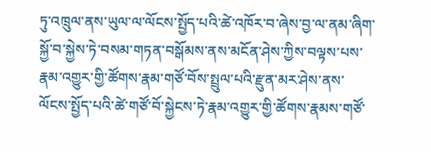ཏུ་འཁྲུལ་ནས་ཡུལ་ལ་ལོངས་སྤྱོད་པའི་ཚེ་འཁོར་བ་ཞེས་བྱ་ལ་ནམ་ཞིག་སྐྱོ་བ་སྐྱེས་ཏེ་བསམ་གཏན་བསྒོམས་ནས་མངོན་ཤེས་ཀྱིས་བལྟས་པས་རྣམ་འགྱུར་གྱི་ཚོགས་རྣམ་གཙོ་བོས་སྤྲུལ་པའི་རྫུན་མར་ཤེས་ནས་ལོངས་སྤྱོད་པའི་ཚེ་གཙོ་བོ་སྐྱེངས་ཏེ་རྣམ་འགྱུར་གྱི་ཚོགས་རྣམས་གཙོ་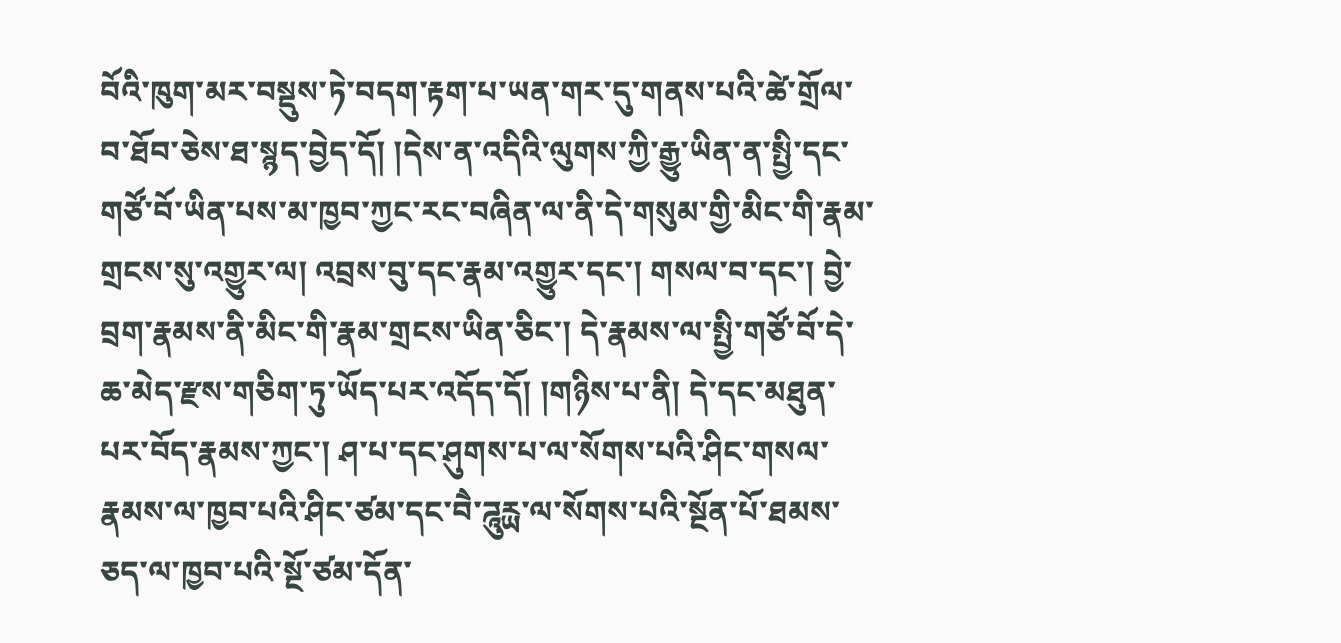བོའི་ཁུག་མར་བསྡུས་ཏེ་བདག་རྟག་པ་ཡན་གར་དུ་གནས་པའི་ཚེ་གྲོལ་བ་ཐོབ་ཅེས་ཐ་སྙད་བྱེད་དོ། །དེས་ན་འདིའི་ལུགས་ཀྱི་རྒྱུ་ཡིན་ན་སྤྱི་དང་གཙོ་བོ་ཡིན་པས་མ་ཁྱབ་ཀྱང་རང་བཞིན་ལ་ནི་དེ་གསུམ་གྱི་མིང་གི་རྣམ་གྲངས་སུ་འགྱུར་ལ། འབྲས་བུ་དང་རྣམ་འགྱུར་དང་། གསལ་བ་དང་། བྱེ་བྲག་རྣམས་ནི་མིང་གི་རྣམ་གྲངས་ཡིན་ཅིང་། དེ་རྣམས་ལ་སྤྱི་གཙོ་བོ་དེ་ཆ་མེད་རྫས་གཅིག་ཏུ་ཡོད་པར་འདོད་དོ། །གཉིས་པ་ནི། དེ་དང་མཐུན་པར་བོད་རྣམས་ཀྱང་། ཤ་པ་དང་ཤུགས་པ་ལ་སོགས་པའི་ཤིང་གསལ་རྣམས་ལ་ཁྱབ་པའི་ཤིང་ཙམ་དང་བཻ་ཌཱུརྻ་ལ་སོགས་པའི་སྔོན་པོ་ཐམས་ཅད་ལ་ཁྱབ་པའི་སྔོ་ཙམ་དོན་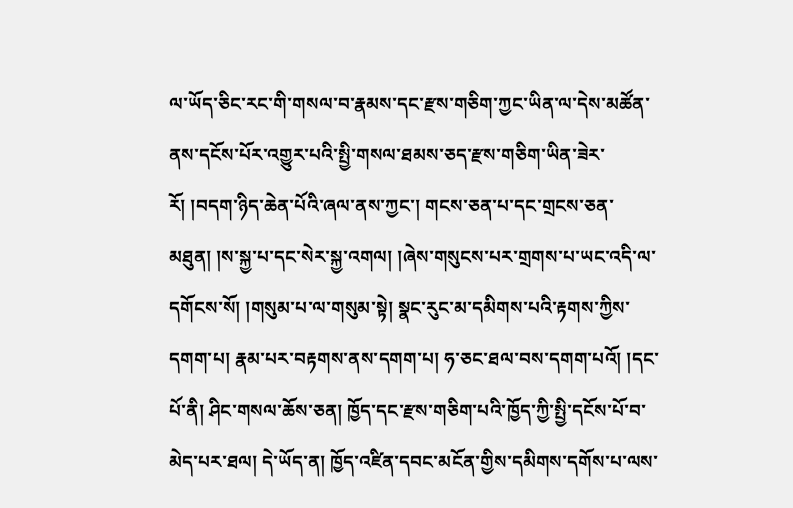ལ་ཡོད་ཅིང་རང་གི་གསལ་བ་རྣམས་དང་རྫས་གཅིག་ཀྱང་ཡིན་ལ་དེས་མཚོན་ནས་དངོས་པོར་འགྱུར་པའི་སྤྱི་གསལ་ཐམས་ཅད་རྫས་གཅིག་ཡིན་ཟེར་རོ། །བདག་ཉིད་ཆེན་པོའི་ཞལ་ནས་ཀྱང་། གངས་ཅན་པ་དང་གྲངས་ཅན་མཐུན། །ས་སྐྱ་པ་དང་སེར་སྐྱ་འགལ། །ཞེས་གསུངས་པར་གྲགས་པ་ཡང་འདི་ལ་དགོངས་སོ། །གསུམ་པ་ལ་གསུམ་སྟེ། སྣང་རུང་མ་དམིགས་པའི་རྟགས་ཀྱིས་དགག་པ། རྣམ་པར་བརྟགས་ནས་དགག་པ། ཧ་ཅང་ཐལ་བས་དགག་པའོ། །དང་པོ་ནི། ཤིང་གསལ་ཆོས་ཅན། ཁྱོད་དང་རྫས་གཅིག་པའི་ཁྱོད་ཀྱི་སྤྱི་དངོས་པོ་བ་མེད་པར་ཐལ། དེ་ཡོད་ན། ཁྱོད་འཛིན་དབང་མངོན་གྱིས་དམིགས་དགོས་པ་ལས་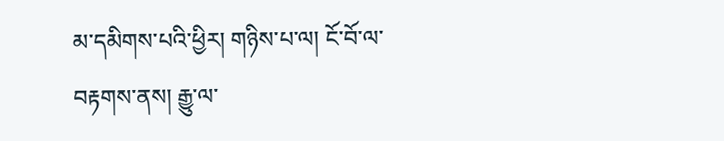མ་དམིགས་པའི་ཕྱིར། གཉིས་པ་ལ། ངོ་བོ་ལ་བརྟགས་ནས། རྒྱུ་ལ་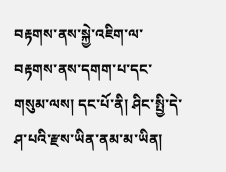བརྟགས་ནས་སྐྱེ་འཇིག་ལ་བརྟགས་ནས་དགག་པ་དང་གསུམ་ལས། དང་པོ་ནི། ཤིང་སྤྱི་དེ་ཤ་པའི་རྫས་ཡིན་ནམ་མ་ཡིན།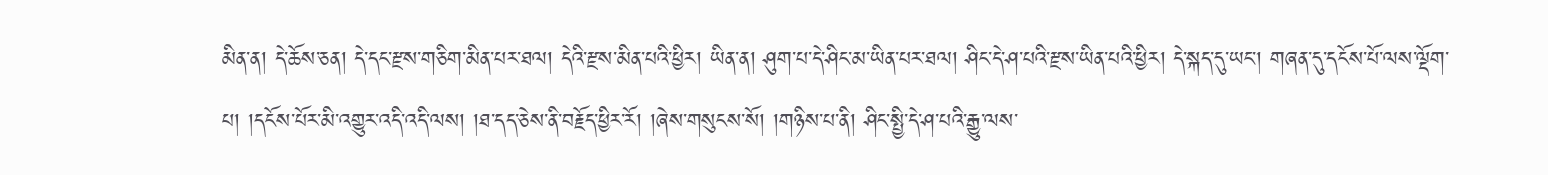མིན་ན། དེ་ཆོས་ཅན། དེ་དང་རྫས་གཅིག་མིན་པར་ཐལ། དེའི་རྫས་མིན་པའི་ཕྱིར། ཡིན་ན། ཤུག་པ་དེ་ཤིང་མ་ཡིན་པར་ཐལ། ཤིང་དེ་ཤ་པའི་རྫས་ཡིན་པའི་ཕྱིར། དེ་སྐད་དུ་ཡང་། གཞན་དུ་དངོས་པོ་ལས་ལྡོག་པ། །དངོས་པོར་མི་འགྱུར་འདི་འདི་ལས། །ཐ་དད་ཅེས་ནི་བརྗོད་ཕྱིར་རོ། །ཞེས་གསུངས་སོ། །གཉིས་པ་ནི། ཤིང་སྤྱི་དེ་ཤ་པའི་རྒྱུ་ལས་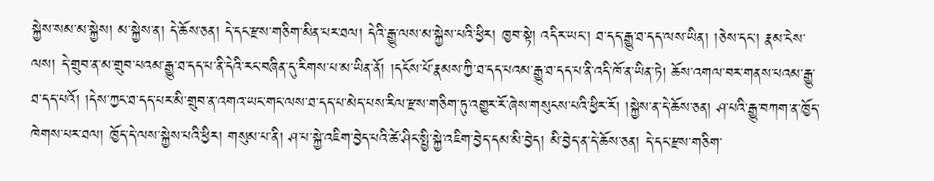སྐྱེས་སམ་མ་སྐྱེས། མ་སྐྱེས་ན། དེ་ཆོས་ཅན། དེ་དང་རྫས་གཅིག་མིན་པར་ཐལ། དེའི་རྒྱུ་ལས་མ་སྐྱེས་པའི་ཕྱིར། ཁྱབ་སྟེ། འདིར་ཡང་། ཐ་དད་རྒྱུ་ཐ་དད་ལས་ཡིན། །ཅེས་དང་། རྣམ་ངེས་ལས། དེ་གྲུབ་ན་མ་གྲུབ་པའམ་རྒྱུ་ཐ་དད་པ་ནི་དེའི་རང་བཞིན་དུ་རིགས་པ་མ་ཡིན་ནོ། །དངོས་པོ་རྣམས་ཀྱི་ཐ་དད་པའམ་རྒྱུ་ཐ་དད་པ་ནི་འདི་ཁོ་ན་ཡིན་ཏེ། ཆོས་འགལ་བར་གནས་པའམ་རྒྱུ་ཐ་དད་པའོ། །དེས་ཀྱང་ཐ་དད་པར་མི་གྲུབ་ན་འགའ་ཡང་གང་ལས་ཐ་དད་པ་མེད་པས་རིལ་རྫས་གཅིག་ཏུ་འགྱུར་རོ་ཞེས་གསུངས་པའི་ཕྱིར་རོ། །སྐྱེས་ན་དེ་ཆོས་ཅན། ཤ་པའི་རྒྱུ་བཀག་ན་ཁྱོད་ཁེགས་པར་ཐལ། ཁྱོད་དེ་ལས་སྐྱེས་པའི་ཕྱིར། གསུམ་པ་ནི། ཤ་པ་སྐྱེ་འཇིག་བྱེད་པའི་ཚེ་ཤིང་སྤྱི་སྐྱེ་འཇིག་བྱེད་དམ་མི་བྱེད། མི་བྱེད་ན་དེ་ཆོས་ཅན། དེ་དང་རྫས་གཅིག་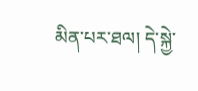མིན་པར་ཐལ། དེ་སྐྱེ་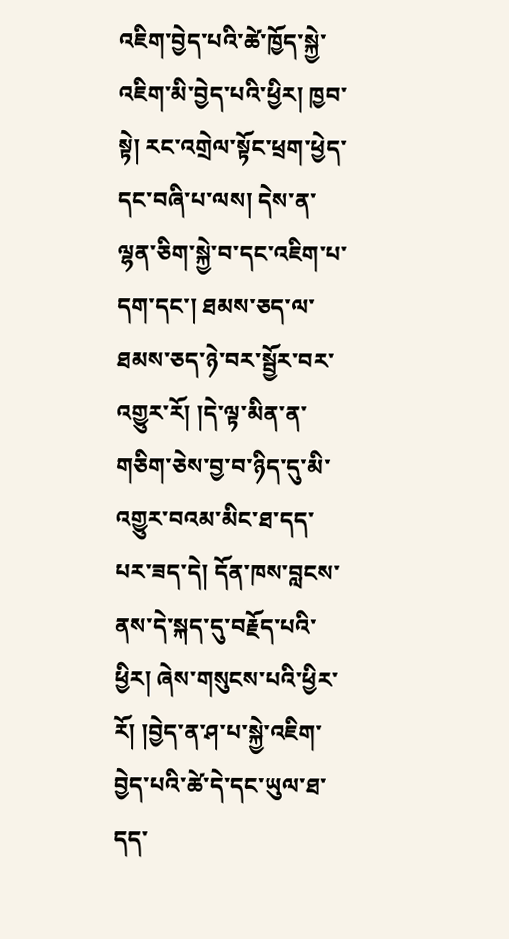འཇིག་བྱེད་པའི་ཚེ་ཁྱོད་སྐྱེ་འཇིག་མི་བྱེད་པའི་ཕྱིར། ཁྱབ་སྟེ། རང་འགྲེལ་སྟོང་ཕྲག་ཕྱེད་དང་བཞི་པ་ལས། དེས་ན་ལྷན་ཅིག་སྐྱེ་བ་དང་འཇིག་པ་དག་དང་། ཐམས་ཅད་ལ་ཐམས་ཅད་ཉེ་བར་སྦྱོར་བར་འགྱུར་རོ། །དེ་ལྟ་མིན་ན་གཅིག་ཅེས་བྱ་བ་ཉིད་དུ་མི་འགྱུར་བའམ་མིང་ཐ་དད་པར་ཟད་དེ། དོན་ཁས་བླངས་ནས་དེ་སྐད་དུ་བརྗོད་པའི་ཕྱིར། ཞེས་གསུངས་པའི་ཕྱིར་རོ། །བྱེད་ན་ཤ་པ་སྐྱེ་འཇིག་བྱེད་པའི་ཚེ་དེ་དང་ཡུལ་ཐ་དད་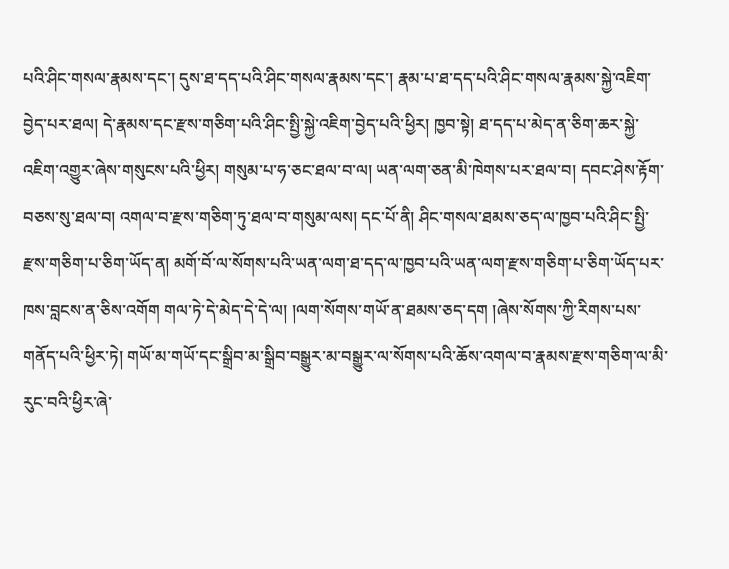པའི་ཤིང་གསལ་རྣམས་དང་། དུས་ཐ་དད་པའི་ཤིང་གསལ་རྣམས་དང་། རྣམ་པ་ཐ་དད་པའི་ཤིང་གསལ་རྣམས་སྐྱེ་འཇིག་བྱེད་པར་ཐལ། དེ་རྣམས་དང་རྫས་གཅིག་པའི་ཤིང་སྤྱི་སྐྱེ་འཇིག་བྱེད་པའི་ཕྱིར། ཁྱབ་སྟེ། ཐ་དད་པ་མེད་ན་ཅིག་ཆར་སྐྱེ་འཇིག་འགྱུར་ཞེས་གསུངས་པའི་ཕྱིར། གསུམ་པ་ཧ་ཅང་ཐལ་བ་ལ། ཡན་ལག་ཅན་མི་ཁེགས་པར་ཐལ་བ། དབང་ཤེས་རྟོག་བཅས་སུ་ཐལ་བ། འགལ་བ་རྫས་གཅིག་ཏུ་ཐལ་བ་གསུམ་ལས། དང་པོ་ནི། ཤིང་གསལ་ཐམས་ཅད་ལ་ཁྱབ་པའི་ཤིང་སྤྱི་རྫས་གཅིག་པ་ཅིག་ཡོད་ན། མགོ་བོ་ལ་སོགས་པའི་ཡན་ལག་ཐ་དད་ལ་ཁྱབ་པའི་ཡན་ལག་རྫས་གཅིག་པ་ཅིག་ཡོད་པར་ཁས་བླངས་ན་ཅིས་འགོག གལ་ཏེ་དེ་མེད་དེ་དེ་ལ། །ལག་སོགས་གཡོ་ན་ཐམས་ཅད་དག །ཞེས་སོགས་ཀྱི་རིགས་པས་གནོད་པའི་ཕྱིར་ཏེ། གཡོ་མ་གཡོ་དང་སྒྲིབ་མ་སྒྲིབ་བསྒྱུར་མ་བསྒྱུར་ལ་སོགས་པའི་ཆོས་འགལ་བ་རྣམས་རྫས་གཅིག་ལ་མི་རུང་བའི་ཕྱིར་ཞེ་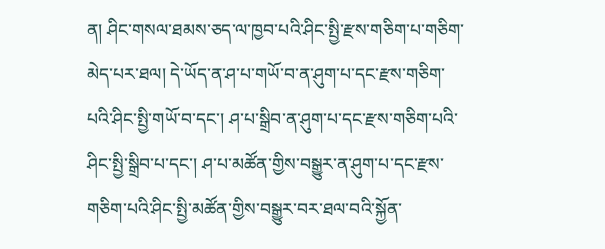ན། ཤིང་གསལ་ཐམས་ཅད་ལ་ཁྱབ་པའི་ཤིང་སྤྱི་རྫས་གཅིག་པ་གཅིག་མེད་པར་ཐལ། དེ་ཡོད་ན་ཤ་པ་གཡོ་བ་ན་ཤུག་པ་དང་རྫས་གཅིག་པའི་ཤིང་སྤྱི་གཡོ་བ་དང་། ཤ་པ་སྒྲིབ་ན་ཤུག་པ་དང་རྫས་གཅིག་པའི་ཤིང་སྤྱི་སྒྲིབ་པ་དང་། ཤ་པ་མཚོན་གྱིས་བསྒྱུར་ན་ཤུག་པ་དང་རྫས་གཅིག་པའི་ཤིང་སྤྱི་མཚོན་གྱིས་བསྒྱུར་བར་ཐལ་བའི་སྐྱོན་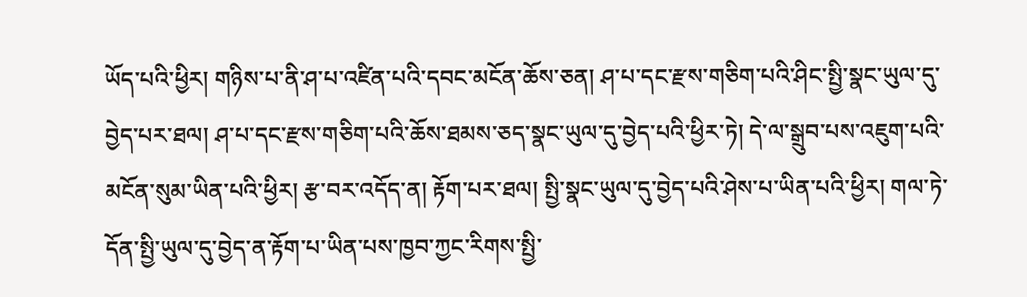ཡོད་པའི་ཕྱིར། གཉིས་པ་ནི་ཤ་པ་འཛིན་པའི་དབང་མངོན་ཆོས་ཅན། ཤ་པ་དང་རྫས་གཅིག་པའི་ཤིང་སྤྱི་སྣང་ཡུལ་དུ་བྱེད་པར་ཐལ། ཤ་པ་དང་རྫས་གཅིག་པའི་ཆོས་ཐམས་ཅད་སྣང་ཡུལ་དུ་བྱེད་པའི་ཕྱིར་ཏེ། དེ་ལ་སྒྲུབ་པས་འཇུག་པའི་མངོན་སུམ་ཡིན་པའི་ཕྱིར། རྩ་བར་འདོད་ན། རྟོག་པར་ཐལ། སྤྱི་སྣང་ཡུལ་དུ་བྱེད་པའི་ཤེས་པ་ཡིན་པའི་ཕྱིར། གལ་ཏེ་དོན་སྤྱི་ཡུལ་དུ་བྱེད་ན་རྟོག་པ་ཡིན་པས་ཁྱབ་ཀྱང་རིགས་སྤྱི་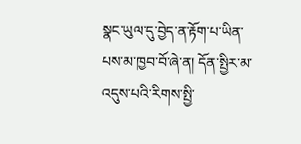སྣང་ཡུལ་དུ་བྱེད་ན་རྟོག་པ་ཡིན་པས་མ་ཁྱབ་བོ་ཞེ་ན། དོན་སྤྱིར་མ་འདུས་པའི་རིགས་སྤྱི་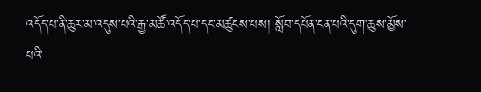འདོད་པ་ནི་ཆུར་མ་འདུས་པའི་རྒྱ་མཚོ་འདོད་པ་དང་མཚུངས་པས། སློབ་དཔོན་ངན་པའི་དུག་ཆུས་མྱོས་པའི་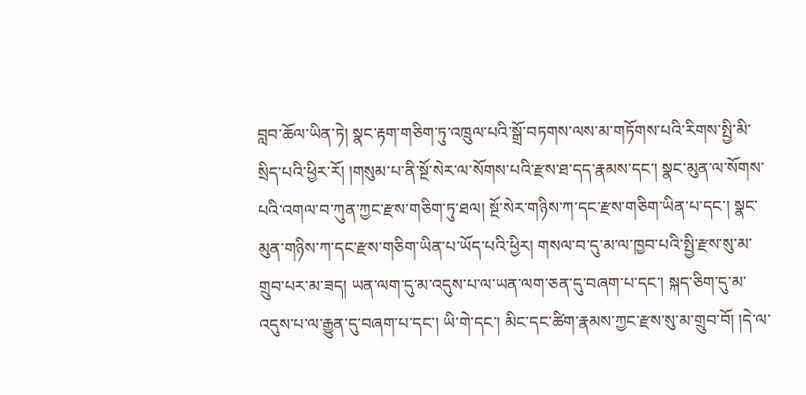བླབ་ཆོལ་ཡིན་ཏེ། སྣང་རྟག་གཅིག་ཏུ་འཁྲུལ་པའི་སྒྲོ་བཏགས་ལས་མ་གཏོགས་པའི་རིགས་སྤྱི་མི་སྲིད་པའི་ཕྱིར་རོ། །གསུམ་པ་ནི་སྔོ་སེར་ལ་སོགས་པའི་རྫས་ཐ་དད་རྣམས་དང་། སྣང་མུན་ལ་སོགས་པའི་འགལ་བ་ཀུན་ཀྱང་རྫས་གཅིག་ཏུ་ཐལ། སྔོ་སེར་གཉིས་ཀ་དང་རྫས་གཅིག་ཡིན་པ་དང་། སྣང་མུན་གཉིས་ཀ་དང་རྫས་གཅིག་ཡིན་པ་ཡོད་པའི་ཕྱིར། གསལ་བ་དུ་མ་ལ་ཁྱབ་པའི་སྤྱི་རྫས་སུ་མ་གྲུབ་པར་མ་ཟད། ཡན་ལག་དུ་མ་འདུས་པ་ལ་ཡན་ལག་ཅན་དུ་བཞག་པ་དང་། སྐད་ཅིག་དུ་མ་འདུས་པ་ལ་རྒྱུན་དུ་བཞག་པ་དང་། ཡི་གེ་དང་། མིང་དང་ཚིག་རྣམས་ཀྱང་རྫས་སུ་མ་གྲུབ་བོ། །དེ་ལ་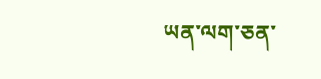ཡན་ལག་ཅན་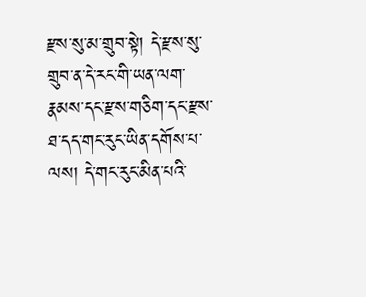རྫས་སུ་མ་གྲུབ་སྟེ། དེ་རྫས་སུ་གྲུབ་ན་དེ་རང་གི་ཡན་ལག་རྣམས་དང་རྫས་གཅིག་དང་རྫས་ཐ་དད་གང་རུང་ཡིན་དགོས་པ་ལས། དེ་གང་རུང་མིན་པའི་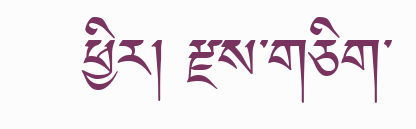ཕྱིར། རྫས་གཅིག་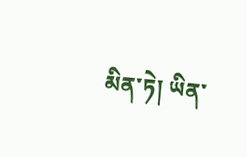མིན་ཏེ། ཡིན་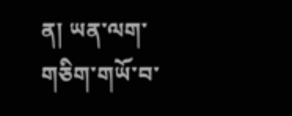ན། ཡན་ལག་གཅིག་གཡོ་བ་